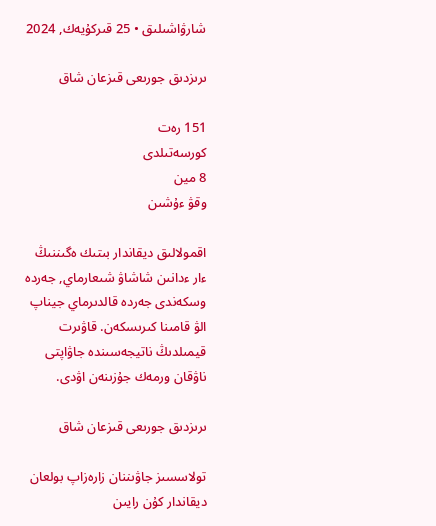شارۋاشىلىق • 25 قىركۇيەك, 2024

ىرىزدىق جورىعى قىزعان شاق

151 رەت
كورسەتىلدى
8 مين
وقۋ ءۇشىن

اقمولالىق ديقاندار بىتىك ەگىننىڭ ءار ءدانىن شاشاۋ شىعارماي, جەردە وسكەندى جەردە قالدىرماي جيناپ الۋ قامىنا كىرىسكەن. قاۋىرت قيمىلدىڭ ناتيجەسىندە جاۋاپتى ناۋقان ورمەك جۇزىنەن اۋدى.

ىرىزدىق جورىعى قىزعان شاق

تولاسسىز جاۋىننان زارەزاپ بولعان ديقاندار كۇن رايىن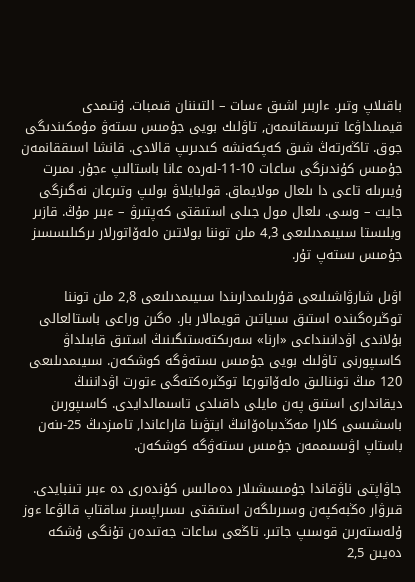باقىلاپ وتىر. ءاربىر اشىق ءسات – التىننان قىمبات. ۇتىمدى قيمىلداۋعا تىرىسقانىمەن, تاۋلىك بويى جۇمىس ىستەۋ مۇمكىندىگى جوق. تاڭەرتەڭ شىق كەپكەنشە كىدىرىپ قالادى. قانشا اسىققانمەن جۇمىس كۇندىزگى ساعات 10-11-لەردە عانا باستالىپ ءجۇر. ىمىرت ۇيىرىلە تاعى دا ىلعال مولايماق. قولبايلاۋ بولىپ وتىرعان نەگىزگى جايت – وسى. ىلعال مول جىلى استىقتى كەپتىرۋ – ءبىر مۇڭ. قازىر وبلىستا سىيىمدىلىعى 4,3 ملن توننا بولاتىن ەلەۆاتورلار ىركىلىسسىز جۇمىس ىستەپ تۇر.

اۋىل شارۋاشىلىعى قۇرىلىمدارىندا سىيىمدىلىعى 2,8 ملن توننا توڭىرەگىندە استىق سىياتىن قويمالار بار. ەگىن وراعى باستالعالى بۇلاندى اۋدانىنداعى «ارنا» سەرىكتەستىگىنىڭ استىق قابىلداۋ كاسىپورنى تاۋلىك بويى جۇمىس ىستەۋگە كوشكەن. سىيىمدىلىعى 120 مىڭ توننالىق ەلەۆاتورعا توڭىرەكتەگى ءتورت اۋداننىڭ ديقاندارى استىق پەن مايلى داقىلدى تاسىمالدايدى. كاسىپورىن باسشىسى كلارا مەڭدىباەۆانىڭ ايتۋىنا قاراعاندا, تامىزدىڭ 25-ىنەن باستاپ اۋىسىممەن جۇمىس ىستەۋگە كوشكەن.

جاۋاپتى ناۋقاندا جۇمىسشىلار دەمالىس كۇندەرى دە ءبىر تىنبايدى. قىرۋار ەڭبەكپەن وسىرىلگەن استىقتى ىسىراپسىز ساقتاپ قالۋعا ءوز ۇلەستەرىن قوسىپ جاتىر. تاڭعى ساعات جەتىدەن تۇنگى ۇشكە دەيىن 2,5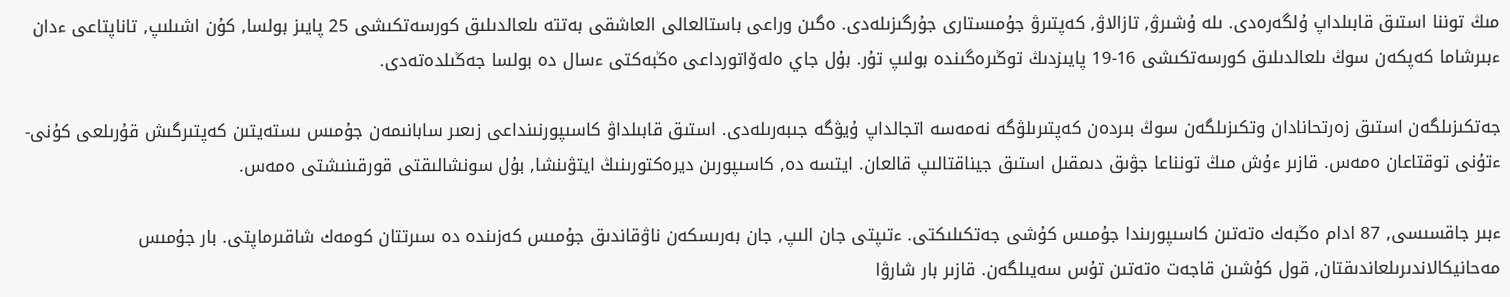مىڭ توننا استىق قابىلداپ ۇلگەرەدى. ىلە ۇشىرۋ, تازالاۋ, كەپتىرۋ جۇمىستارى جۇرگىزىلەدى. ەگىن وراعى باستالعالى العاشقى بەتتە ىلعالدىلىق كورسەتكىشى 25 پايىز بولسا, كۇن اشىلىپ, تاناپتاعى ءدان ءبىرشاما كەپكەن سوڭ ىلعالدىلىق كورسەتكىشى 16-19 پايىزدىڭ توڭىرەگىندە بولىپ تۇر. بۇل جاي ەلەۆاتورداعى ەڭبەكتى ءسال دە بولسا جەڭىلدەتەدى.

جەتكىزىلگەن استىق زەرتحانادان وتكىزىلگەن سوڭ بىردەن كەپتىرىلۋگە نەمەسە اتجالداپ ۇيۋگە جىبەرىلەدى. استىق قابىلداۋ كاسىپورنىنداعى زىعىر سابانىمەن جۇمىس ىستەيتىن كەپتىرگىش قۇرىلعى كۇنى-ءتۇنى توقتاعان ەمەس. قازىر ءۇش مىڭ تونناعا جۋىق دىمقىل استىق جيناقتالىپ قالعان. ايتسە دە, كاسىپورىن ديرەكتورىنىڭ ايتۋىنشا, بۇل سونشالىقتى قورقىنىشتى ەمەس.

ءبىر جاقسىسى, 87 ادام ەڭبەك ەتەتىن كاسىپورىندا جۇمىس كۇشى جەتكىلىكتى. ءتىپتى جان الىپ, جان بەرىسكەن ناۋقاندىق جۇمىس كەزىندە دە سىرتتان كومەك شاقىرماپتى. بار جۇمىس مەحانيكالاندىرىلعاندىقتان, قول كۇشىن قاجەت ەتەتىن تۇس سەيىلگەن. قازىر بار شارۋا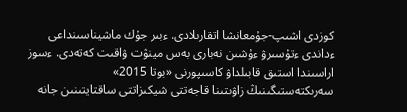كوزدى اشىپ-جۇمعانشا اتقارىلادى. ءبىر جۇك ماشيناسىنداعى ءداندى ءتۇسىرۋ ءۇشىن نەبارى بەس مينۋت ۋاقىت كەتەدى. ءسوز اراسىندا استىق قابىلداۋ كاسىپورنى «بوتا 2015» سەرىكتەستىگىنىڭ زاۋىتىنا قاجەتتى شيكىزاتتى ساقتايتىنىن جانە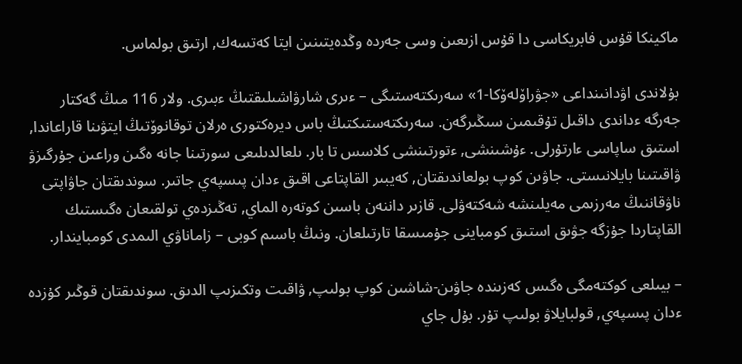ماكينكا قۇس فابريكاسى دا قۇس ازىعىن وسى جەردە وڭدەيتىنىن ايتا كەتسەك, ارتىق بولماس.

بۇلاندى اۋدانىنداعى «جۋراۆلەۆكا-1» سەرىكتەستىگى – ءىرى شارۋاشىلىقتىڭ ءبىرى. ولار 116 مىڭ گەكتار جەرگە ءداندى داقىل تۇقىمىن سىڭىرگەن. سەرىكتەستىكتىڭ باس ديرەكتورى ەرلان توقانوۆتىڭ ايتۋىنا قاراعاندا, استىق ساپاسى ءارتۇرلى. ءۇشىنشى, ءتورتىنشى كلاسس تا بار. ىلعالدىلىعى سورتىنا جانە ەگىن وراعىن جۇرگىزۋ ۋاقىتىنا بايلانىستى. جاۋىن كوپ بولعاندىقتان, كەيبىر القاپتاعى اقىق ءدان پىسپەي جاتىر. سوندىقتان جاۋاپتى ناۋقاننىڭ مەرزىمى مەيلىنشە شەكتەۋلى. قازىر داننەن باسىن كوتەرە الماي, تەڭىزدەي تولقىعان ەگىستىك القاپتاردا جۇزگە جۋىق استىق كومباينى جۇمىسقا تارتىلعان. ونىڭ باسىم كوبى – زاماناۋي الىمدى كومبايندار.

– بيىلعى كوكتەمگى ەگىس كەزىندە جاۋىن-شاشىن كوپ بولىپ, ۋاقىت وتكىزىپ الدىق. سوندىقتان قوڭىر كۇزدە ءدان پىسپەي, قولبايلاۋ بولىپ تۇر. بۇل جاي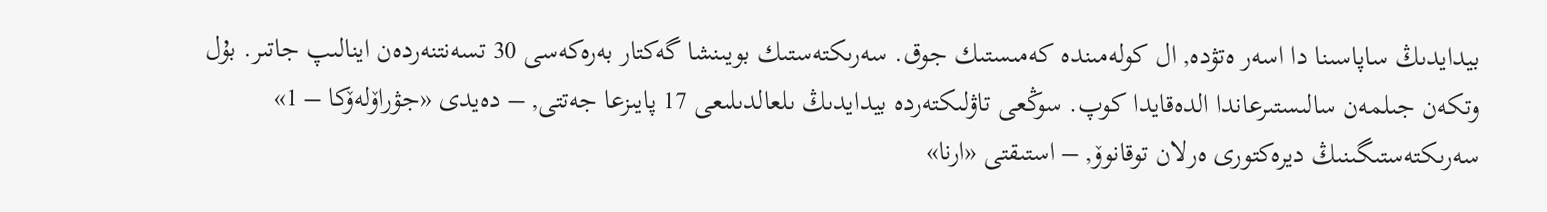بيدايدىڭ ساپاسىنا دا اسەر ەتۋدە, ال كولەمىندە كەمىستىك جوق. سەرىكتەستىك بويىنشا گەكتار بەرەكەسى 30 تسەنتنەردەن اينالىپ جاتىر. بۇل وتكەن جىلمەن سالىستىرعاندا الدەقايدا كوپ. سوڭعى تاۋلىكتەردە بيدايدىڭ ىلعالدىلىعى 17 پايىزعا جەتتى, – دەيدى «جۋراۆلەۆكا – 1» سەرىكتەستىگىنىڭ ديرەكتورى ەرلان توقانوۆ, – استىقتى «ارنا»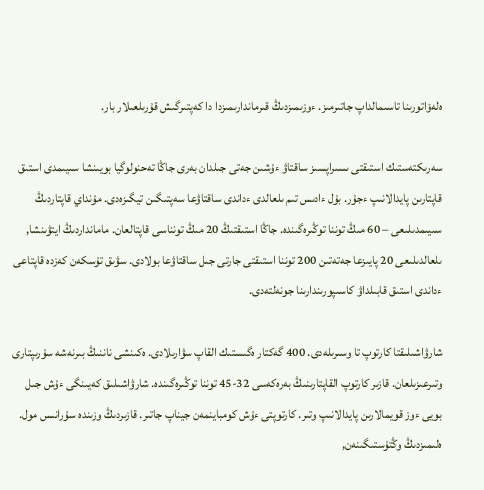ەلەۆاتورىنا تاسىمالداپ جاتىرمىز. ءوزىمىزدىڭ قىرماندارىمىزدا دا كەپتىرگىش قۇرىلعىلار بار.

سەرىكتەستىك استىقتى ىسىراپسىز ساقتاۋ ءۇشىن جەتى جىلدان بەرى جاڭا تەحنولوگيا بويىنشا سىيىمدى استىق قاپتارىن پايدالانىپ ءجۇر. بۇل ءادىس تىم ىلعالدى ءداندى ساقتاۋعا سەپتىگىن تيگىزەدى. مۇنداي قاپتاردىڭ سىيىمدىلىعى – 60 مىڭ توننا توڭىرەگىندە. جاڭا استىقتىڭ 20 مىڭ تونناسى قاپتالعان. مامانداردىڭ ايتۋىنشا, ىلعالدىلىعى 20 پايىزعا جەتەتىن 200 توننا استىقتى جارتى جىل ساقتاۋعا بولادى. سۋىق تۇسكەن كەزدە قاپتاعى ءداندى استىق قابىلداۋ كاسىپورىندارىنا جونەلتەدى.

شارۋاشىلىقتا كارتوپ تا وسىرىلەدى. 400 گەكتار ەگىستىك القاپ سۋارىلادى. ەكىنشى ناننىڭ بىرنەشە سۇرىپتارى وتىرعىزىلعان. قازىر كارتوپ القاپتارىنىڭ بەرەكەسى 32-45 توننا توڭىرەگىندە. شارۋاشىلىق كەيىنگى ءۇش جىل بويى ءوز قويمالارىن پايدالانىپ وتىر. كارتوپتى ءۇش كومباينمەن جيناپ جاتىر. قازىردىڭ وزىندە سۇرانىس مول. ەلىمىزدىڭ وڭتۇستىگىنەن,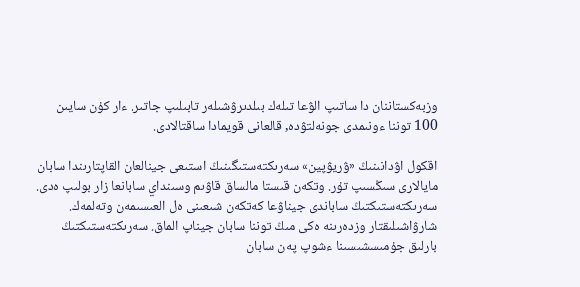وزبەكستاننان دا ساتىپ الۋعا تىلەك بىلدىرۋشىلەر تابىلىپ جاتىر. ءار كۇن سايىن 100 توننا ءونىمدى جونەلتۋدە, قالعانى قويمادا ساقتالادى.

اقكول اۋدانىنىڭ «ۋريۋپين» سەرىكتەستىگىنىڭ استىعى جينالعان القاپتارىندا سابان مايالارى سىڭسىپ تۇر. وتكەن قىستا مالساق قاۋىم وسىنداي سابانعا زار بولىپ ەدى. سەرىكتەستىكتىڭ ساباندى جيناۋعا كەتكەن شىعىنى ەل العىسىمەن وتەلمەك. شارۋاشىلىقتار وزدەرىنە ەكى مىڭ توننا سابان جيناپ الماق. سەرىكتەستىكتىڭ بارلىق جۇمىسشىسىنا ءشوپ پەن سابان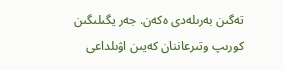تەگىن بەرىلەدى ەكەن. جەر يگىلىگىن كورىپ وتىرعاننان كەيىن اۋىلداعى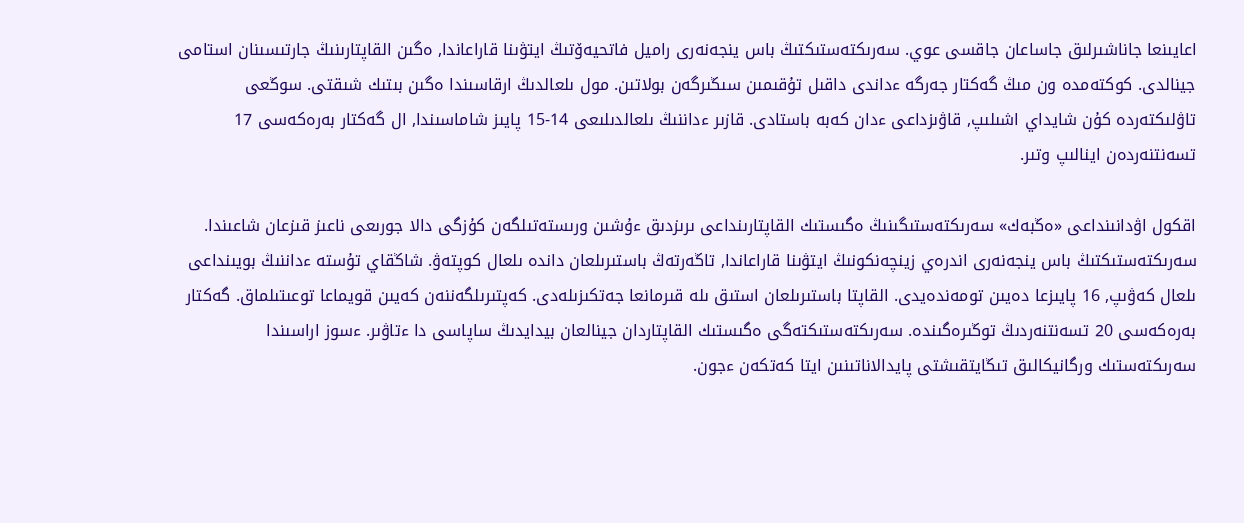اعايىنعا جاناشىرلىق جاساعان جاقسى عوي. سەرىكتەستىكتىڭ باس ينجەنەرى راميل فاتحيەۆتىڭ ايتۋىنا قاراعاندا, ەگىن القاپتارىنىڭ جارتىسىنان استامى جينالدى. كوكتەمدە ون مىڭ گەكتار جەرگە ءداندى داقىل تۇقىمىن سىڭىرگەن بولاتىن. مول ىلعالدىڭ ارقاسىندا ەگىن بىتىك شىقتى. سوڭعى تاۋلىكتەردە كۇن شايداي اشىلىپ, قاۋىزداعى ءدان كەبە باستادى. قازىر ءداننىڭ ىلعالدىلىعى 14-15 پايىز شاماسىندا, ال گەكتار بەرەكەسى 17 تسەنتنەردەن اينالىپ وتىر.

اقكول اۋدانىنداعى «ەڭبەك» سەرىكتەستىگىنىڭ ەگىستىك القاپتارىنداعى ىرىزدىق ءۇشىن ورىستەتىلگەن كۇزگى دالا جورىعى ناعىز قىزعان شاعىندا. سەرىكتەستىكتىڭ باس ينجەنەرى اندرەي زينچەنكونىڭ ايتۋىنا قاراعاندا, تاڭەرتەڭ باستىرىلعان داندە ىلعال كوپتەۋ. شاڭقاي تۇستە ءداننىڭ بويىنداعى ىلعال كەۋىپ, 16 پايىزعا دەيىن تومەندەيدى. القاپتا باستىرىلعان استىق ىلە قىرمانعا جەتكىزىلەدى. كەپتىرىلگەننەن كەيىن قويماعا توعىتىلماق. گەكتار بەرەكەسى 20 تسەنتنەردىڭ توڭىرەگىندە. سەرىكتەستىكتەگى ەگىستىك القاپتاردان جينالعان بيدايدىڭ ساپاسى دا ءتاۋىر. ءسوز اراسىندا سەرىكتەستىك ورگانيكالىق تىڭايتقىشتى پايدالاناتىنىن ايتا كەتكەن ءجون.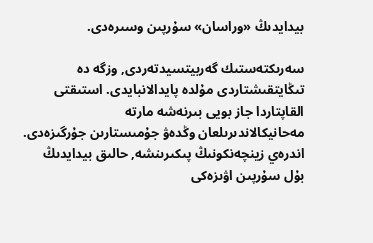بيدايدىڭ «وراسان» سۇرپىن وسىرەدى.

سەرىكتەستىك گەربيتسيدتەردى, وزگە دە تىڭايتقىشتاردى مۇلدە پايدالانبايدى. استىقتى القاپتاردا جاز بويى بىرنەشە مارتە مەحانيكالاندىرىلعان وڭدەۋ جۇمىستارىن جۇرگىزەدى. اندرەي زينچەنكونىڭ پىكىرىنشە, حالىق بيدايدىڭ بۇل سۇرپىن اۋىزەكى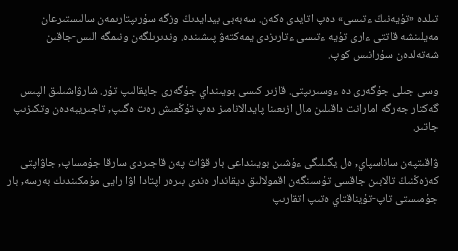تىلدە «تۇيەنىڭ ءتىسى» دەپ اتايدى ەكەن. سەبەبى بيدايدىڭ وزگە سۇرىپتارىمەن سالىستىرعان مەيلىنشە قاتتى ءارى تۇيە ءتىسى ءتارىزدى يمەكتەۋ پىشىندە. وندىرىلگەن ونىمگە الىس-جاقىن شەتەلدەن سۇرانىس كوپ.

وسى جىلى جۇگەرى دە ءوسىرىپتى. قازىر كىسى بويىنداي جۇگەرى جايقالىپ تۇر. شارۋاشىلىق الپىس گەكتار جەرگە امارانت داقىلىن مال ازىعىنا پايدالانامىز دەپ تۇڭعىش رەت ەگىپ, تاجىريبەدەن وتكىزىپ جاتىر.

ۋاقىتپەن ساناسپاي, ەل يگىلىگى ءۇشىن بويىنداعى بار قۋات پەن قاجىردى سارقا جۇمساپ, جاۋاپتى كەزەڭنىڭ تالابىن جاقسى تۇسىنگەن اقمولالىق ديقاندار ەندى بىرەر اپتادا اۋا رايى مۇمكىندىك بەرسە, بار جۇمىستى تاپ-تۇيناقتاي ەتىپ اتقارىپ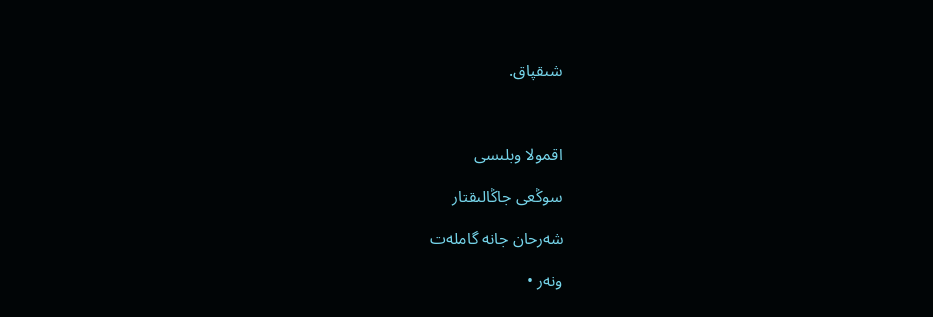شىقپاق.



اقمولا وبلىسى

سوڭعى جاڭالىقتار

شەرحان جانە گاملەت

ونەر •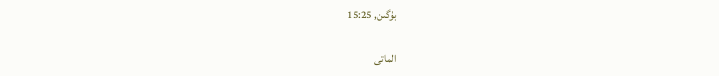بۇگىن, 15:25

الماتى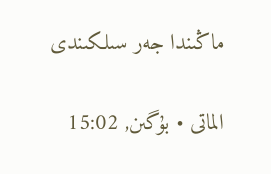ماڭىندا جەر سىلكىندى

الماتى • بۇگىن, 15:02